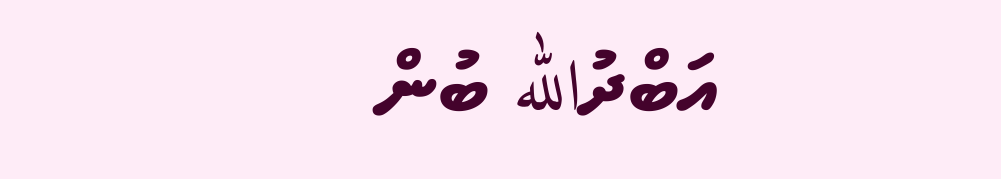އަބްދުالله ބުން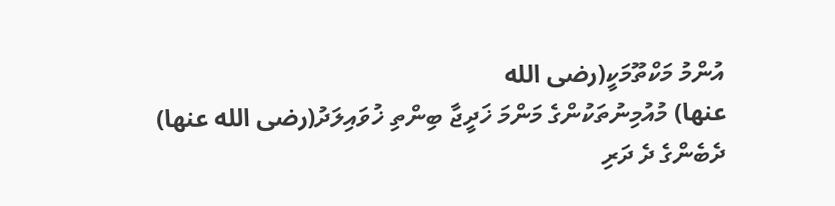އުންމު މަކްތޫމަކީ(رضى الله
عنها) މުއުމިނުތަކުންގެ މަންމަ ޚަދީޖާ ބިންތި ޚުވައިލަދު(رضى الله عنها)
ދެބެންގެ ދެ ދަރި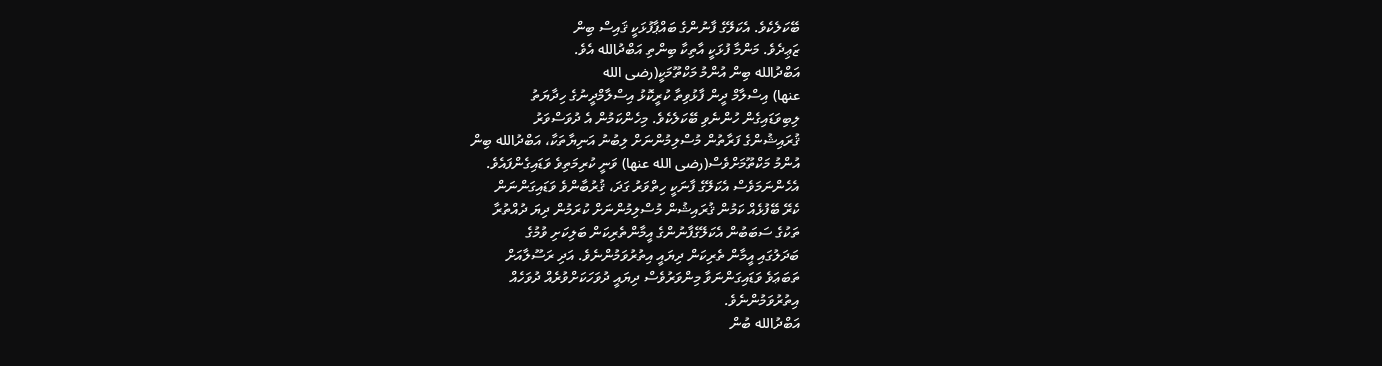ބޭކަލެކެވެ. އެކަލޭގެ ފާނުންގެ ބައްޕާފުޅަކީ ޤައިސް ބިން
ޒަޢިދެވެ. މަންމާ ފުޅަކީ އާތިކާ ބިންތި އަބްދުالله އެވެ.
އަބްދުالله ބިން އުންމު މަކްތޫމަކީ(رضى الله
عنها) އިސްލާމް ދީން ފާޅުވިތާ ކުރީކޮޅު އިސްލާމްދީނުގެ ހިދާޔަތު
ލިބިވަޑައިގެން ހުންނެވި ބޭކަލެކެވެ. މިހެންކަމުން އެ ދުވަސްވަރު
ޤުރައިޝުންގެ ފަރާތުން މުސްލިމުންނަށް ލިބުނު އަނިޔާތަކާ، އަބްދުالله ބިން
އުންމު މަކްތޫމަށްވެސް(رضى الله عنها) ވަނީ ކުރިމަތިވެ ވަޑައިގެންފައެވެ.
އެހެންނަމަވެސް އެކަލޭގެ ފާނަކީ ހިތްވަރު ގަދަ، ޤުރުބާންވެ ވަޑައިގަންނަން
ކެރޭ ބޭފުޅެއް ކަމުން ޤުރައިޝުން މުސްލިމުންނަށް ކުރަމުން ދިޔަ ދުއްތުރާ
ތަކުގެ ސަބަބުން އެކަލޭގެފާނުންގެ އީމާންތެރިކަން ބަލިކަށި ވުމުގެ
ބަދަލުގައި އީމާން ތެރިކަން ދިޔައީ އިތުރުވަމުންނެވެ. އަދި ރަސޫލާއަށް
ތަބަޢަވެ ވަޑައިގަންނަވާ މިންވަރުވެސް ދިޔައީ ދުވަހަކަށްވުރެއް ދުވަހެއް
އިތުރުވަމުންނެވެ.
އަބްދުالله ބުން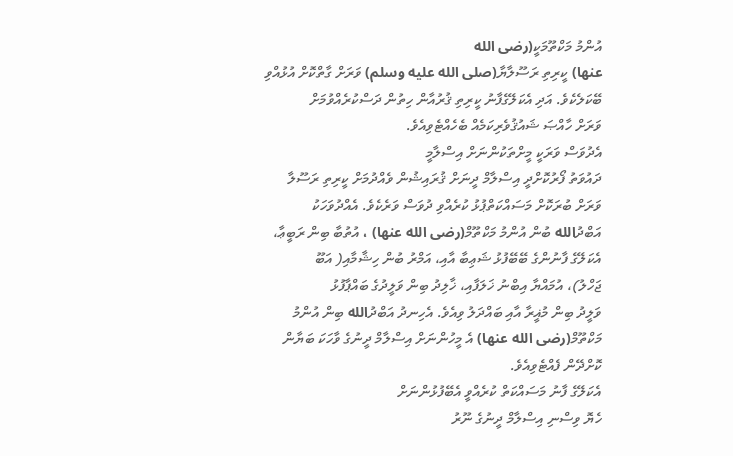އުންމު މަކްތޫމަކީ(رضى الله
عنها) ކީރިތި ރަސޫލާޔާ(صلى الله عليه وسلم) ވަރަށް ގާތްކޮށް އުޅުއްވި
ބޭކަލެކެވެ. އަދި އެކަލޭގެފާނު ކީރިތި ޤުރުއާން ހިތުން ދަސްކުރެއްވުމަށް
ވަރަށް ހާއްޞަ ޝައުޤުވެރިކަމެއް ބެހެއްޓެވިއެވެ.
އެދުވަސް ވަރަކީ މީށްތަކުންނަށް އިސްލާމީ
ދައުވަތު ފޯރުކޮށްދީ އިސްލާމް ދީނަށް ޤުރައިޝުން ވެއްދުމަށް ކީރިތި ރަސޫލާ
ވަރަށް ބުރަކޮށް މަސައްކަތްޕުޅު ކުރެއްވި ދުވަސް ވަރެކެވެ. އެއްދުވަހަކު
އަބްދުالله ބުން އުންމު މަކްތޫމް(رضى الله عنها) ، އުތުބާ ބިން ރަބީޢާ،
އެކަލޭގެ ފާނުންގެ ބޭބޭފުޅު ޝަޢިބާ އާއި، އަމްރު ބުން ހިޝާމާއި( އަބޫ
ޖަހްލު)، އުމައްޔާ އިބްނު ޚަލަފާއި، ޚާލިދު ބިން ވަލީދުގެ ބައްޕާފުޅު
ވަލީދު ބިން މުޣީރާ އާއި ބައްދަލު ވިއެވެ. އެހިނދު އަބްދުالله ބިން އުންމު
މަކްތޫމް(رضى الله عنها) އެ މީހުންނަށް އިސްލާމް ދީނުގެ ވާހަކަ ބަޔާން
ކޮށްދޭން ފެއްޓެވިއެވެ.
އެކަލޭގެ ފާނު މަސައްކަތް ކުރެއްވީ އެބޭފުޅުންނަށް
ހެޔޮ ވިސްނި އިސްލާމް ދީނުގެ ނޫރު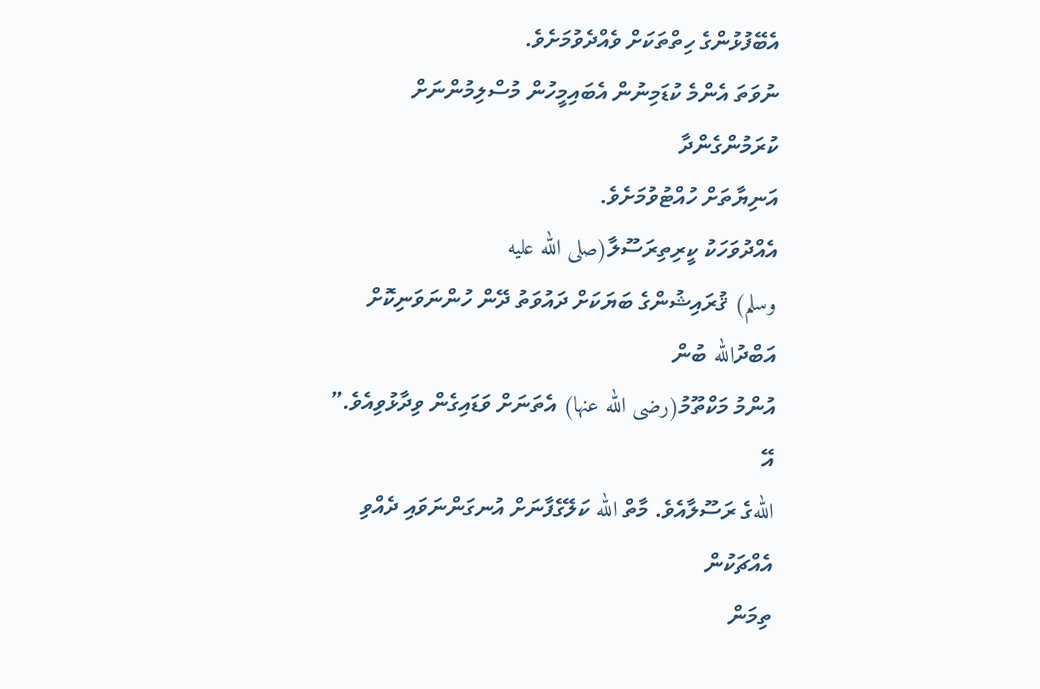އެބޭފުޅުންގެ ހިތްތަކަށް ވެއްދެވުމަށެވެ.
ނުވަތަ އެންމެ ކުޑަމިނުން އެބައިމީހުން މުސްލިމުންނަށް ކުރަމުންގެންދާ
އަނިޔާތަށް ހުއްޓުވުމަށެވެ.
އެއްދުވަހަކު ކީރިތިރަސޫލާ(صلى الله عليه
وسلم) ޤުރައިޝުންގެ ބަޔަކަށް ދައުވަތު ދޭން ހުންނަވަނިކޮށް އަބްދުالله ބުން
އުންމު މަކްތޫމު(رضى الله عنها) އެތަނަށް ވަޑައިގެން ވިދާޅުވިއެވެ.” އޭ
اللهގެ ރަސޫލާއެވެ. މާތް الله ކަލޭގެފާނަށް އުނގަންނަވައި ދެއްވި އެއްޗަކުން
ތިމަން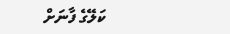ކަލޭގެ ފާނަށް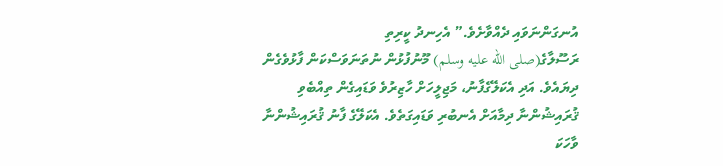އުނގަންނަވައި ދެއްވާށެވެ.” އެހިނދު ކީރިތި
ރަސޫލާގެ(صلى الله عليه وسلم) މޫނުފުޅުން ނުތަނަވަސްކަން ފާޅުވެގެން
ދިޔައެވެ. އަދި އެކަލޭގެފާނު، މަޖިލީހަށް ހާޒިރުވެ ވަޑައިގެން ތިއްބެވި
ޤުރައިޝުންނާ ދިމާއަށް އެނބުރި ވަޑައިގަތެވެ. އެކަލޭގެ ފާނު ޤުރައިޝުންނާ
ވާހަކަ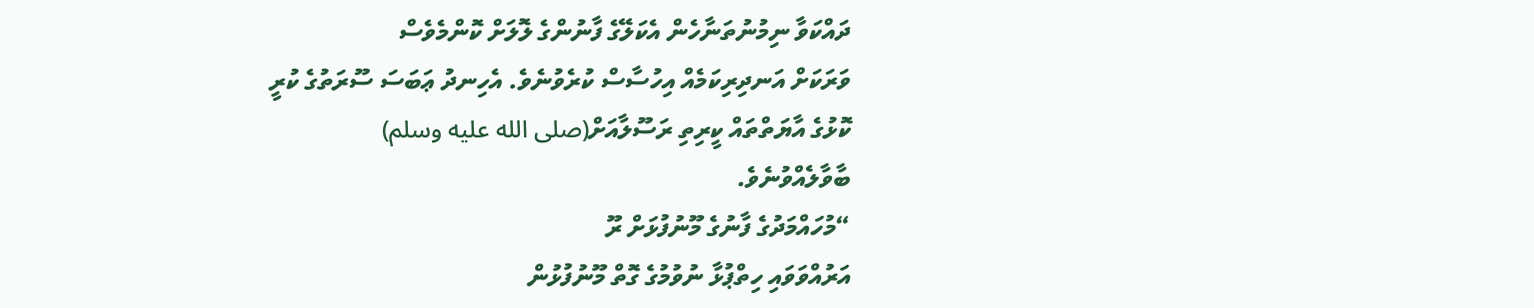ދައްކަވާ ނިމުނުތަނާހެން އެކަލޭގެ ފާނުންގެ ލޮލަށް ކޮންމެވެސް
ވަރަކަށް އަނދިރިކަމެއް އިހުސާސް ކުރެވުނެވެ. އެހިނދު ޢަބަސަ ސޫރަތުގެ ކުރީ
ކޮޅުގެ އާޔަތްތައް ކީރިތި ރަސޫލާއަށް(صلى الله عليه وسلم)
ބާވާލެއްވުނެވެ.
“މުހައްމަދުގެ ފާނުގެ މޫނުފުޅަށް ރޫ
އަރުއްވަވައި ހިތްޕުޅާ ނުވުމުގެ ގޮތް މޫނުފުޅުން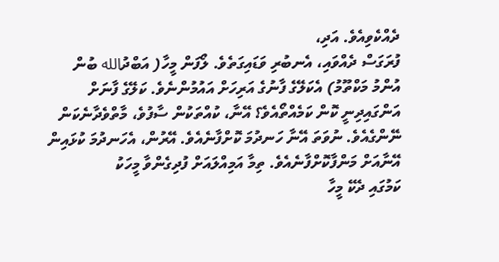ދެއްކެވިއެވެ. އަދި،
ފުރަގަސް ދެއްވައި، އެނބުރި ވަޑައިގަތެވެ. ލޯފަން މީހާ( އަބްދުالله ބުން
އުންމު މަކްތޫމު) އެކަލޭގެ ފާނުގެ އަރިހަށް އައުމުންނެވެ. ކަލޭގެ ފާނަށް
އަންގައިދިނީ ކޮން ކަމެއްތޯއެވެ؟ އޭނާ، ކުއްތަކުން ސާފުވެ، މާތްވެދާނެކަން
ނޭންގެއެވެ. ނުވަތަ އޭނާ ހަނދުމަ ކޮށްފާނެއެވެ. އޭރުން، އެހަނދުމަ ކުޅައިން
އޭނާއަށް މަންފާކޮށްފާނެއެވެ. ތިމާ އަމިއްލައަށް ފުދިގެންވާ މީހަކު
ކަމުގައި ދެކޭ މީހާ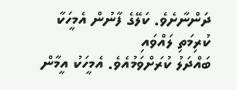ދަންނާށެވެ. ކަލޭގެ ފާނުން އެމީހަކާ ކުރިމަތި ލައްވައި
ބައްދަލު ކުރަށްވަމުއެވެ. އެމީހަކު އީމާން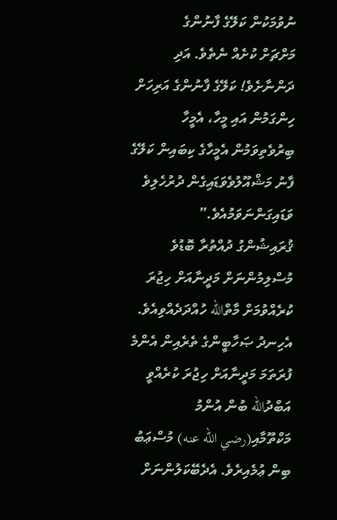ނުވުމަކުން ކަލޭގެ ފާނުންގެ
މަށްޗަށް ކުށެއް ނެތެވެ. އަދި ދަންނާށެވެ! ކަލޭގެ ފާނުންގެ އަރިހަށް
ހިންގަމުން އައި މީހާ، އެމީހާ ބިރުވެތިވަމުން އެމީހާގެ ކިބައިން ކަލޭގެ
ފާނު މަޝްއޫލުވެވަޑައިގެން ދުރުހެލިވެ ވަޑައިގަންނަވަމުއެވެ.”
ޤުރައިޝުންގު ދުއްތުރާ ބޮޑުވެ މުސްލިމުންނަށް މަދީނާއަށް ހިޖުރަ ކުރެއްވުމަށް މާތްالله ހުއްދަދެއްވިއެވެ. އެހިނދު ޞަހާބީންގެ ތެރެއިން އެންމެ ފުރަތަމަ މަދީނާއަށް ހިޖުރަ ކުރެއްވީ އަބްދުالله ބުން އުންމު މަކްތޫމާއި(رضي الله عنه) މުސްޢަބު ބިން ޢުމެއިރެވެ. އެދެބޭކަލުންނަށް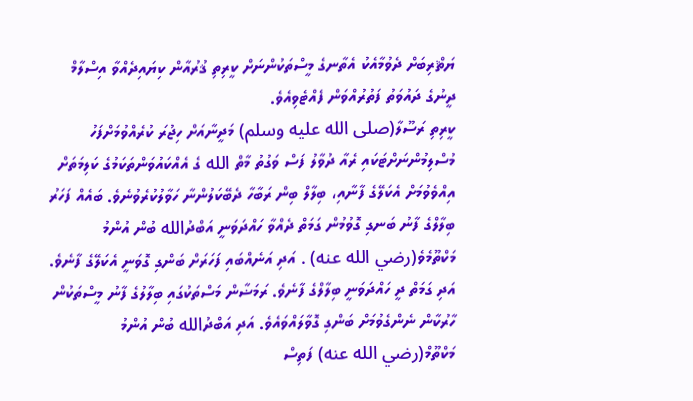ޔަޘްރިބަށް ދެވުމާއެކު އެތާނގެ މީސްތަކުންނަށް ކީރިތި ޤުރުއާން ކިޔައިދެއްވާ އިސްލާމް ދީނުގެ ދައުވަތު ފަތުރުއްވަން ފެއްޓެވިއެވެ.
ކީރިތި ރަސޫލާ(صلى الله عليه وسلم) މަދީނާއަށް ހިޖުރަ ކުރެއްވުމަށްފަހު މުސްލިމުންނަށްޓަކައި ރެއާ ދުވާލު ފަސް ވަގުތު މާތް الله ގެ އެއްކައުވަންތަކަމުގެ ކަލިމަތަށް އިއްވެވުމަށް އެކަލޭގެ ފާނާއި، ބިލާލް ބިން ރަބާހާ ދެބޭކަލުންނާ ހަވާލުކުރެވުނެވެ. ބައެއް ފަހަރު ބިލާލްގެ ފާނު ބަނގި ގޮވުމުން ގަމަތް ދެއްވާ ހައްދަވަނީ އަބްދުالله ބުން އުންމު މަކްތޫމެވެ(رضي الله عنه) . އަދި އަނެއްބައި ފަހަރަށް ބަންގި ގޮވަނީ އެކަލޭގެ ފާނެވެ. އަދި ގަމަތް ދީ ހައްދަވަނީ ބިލާލްގެ ފާނެވެ. ރަމަޟާން މަސްތަކުގައި ބިލާލުގެ ފާނު މީސްތަކުން ހާރުކާން ނެންގެވުމަށް ބަންގި ގޮވާލައްވައެވެ. އަދި އަބްދުالله ބުން އުންމު މަކްތޫމް(رضي الله عنه) ފަތިސް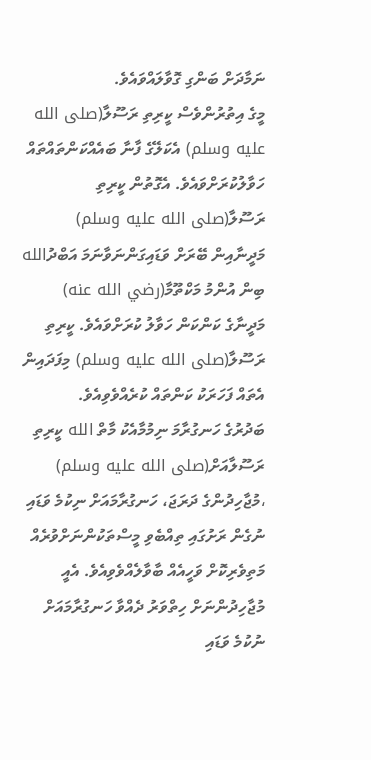ނަމާދަށް ބަންގި ގޮވާލައްވައެވެ.
މީގެ އިތުރުންވެސް ކީރިތި ރަސޫލާ(صلى الله عليه وسلم) އެކަލޭގެ ފާނާ ބައެއްކަންތައްތައް ހަވާލުކުރަށްވައެވެ. އެގޮތުން ކީރިތި ރަސޫލާ(صلى الله عليه وسلم) މަދީނާއިން ބޭރަށް ވަޑައިގަންނަވާނަމަ އަބްދުالله ބިން އުންމު މަކްތޫމާ(رضي الله عنه) މަދީނާގެ ކަންކަން ހަވާލު ކުރަށްވައެވެ. ކީރިތި ރަސޫލާ(صلى الله عليه وسلم) މިފަދައިން އެތައް ފަހަރަކު ކަންތައް ކުރެއްވެވިއެވެ.
ބަދުރުގެ ހަނގުރާމަ ނިމުމާއެކު މާތް الله ކީރިތި ރަސޫލާއަށް(صلى الله عليه وسلم) ،މުޖާހިދުންގެ ދަރަޖަ، ހަނގުރާމައަށް ނިކުމެ ވަޑައި ނުގެން ރަށުގައި ތިއްބެވި މީސްތަކުންނަށްވުރެއް މަތިވެރިކޮށް ވަހީއެއް ބާވާލެއްވެވިއެވެ. އެއީ މުޖާހިދުންނަށް ހިތްވަރު ދެއްވާ ހަނގުރާމައަށް ނުކުމެ ވަޑައި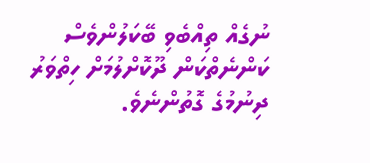ނުގެއް ތިއްބެވި ބޭކަލުންވެސް ކަންނެތްކަން ދޫކޮށްލުމަށް ހިތްވަރު ދިނުމުގެ ގޮތުންނެވެ.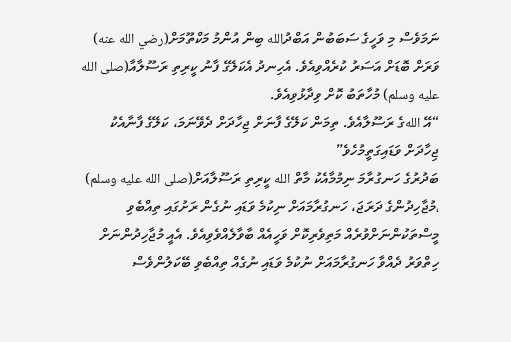ނަމަވެސް މި ވަހީގެ ސަބަބުން އަބްދުالله ބިން އުންމު މަކްތޫމަށް(رضي الله عنه) ވަރަށް ބޮޑަށް އަސަރު ކުރެއްވިއެވެ. އެހިނދު އެކަލޭގެ ފާނު ކީރިތި ރަސޫލާއާ(صلى الله عليه وسلم) މުހާތަބު ކޮށް ވިދާޅުވިއެވެ.
“އޭ اللهގެ ރަސޫލާއެވެ. ތިމަން ކަލޭގެ ފާނަށް ޖިހާދަށް ދެވޭނަމަ، ކަލޭގެ ފާނާއެކު ޖިހާދަށް ވަޑައިގަތީމުހެވެ”
ބަދުރުގެ ހަނގުރާމަ ނިމުމާއެކު މާތް الله ކީރިތި ރަސޫލާއަށް(صلى الله عليه وسلم) ،މުޖާހިދުންގެ ދަރަޖަ، ހަނގުރާމައަށް ނިކުމެ ވަޑައި ނުގެން ރަށުގައި ތިއްބެވި މީސްތަކުންނަށްވުރެއް މަތިވެރިކޮށް ވަހީއެއް ބާވާލެއްވެވިއެވެ. އެއީ މުޖާހިދުންނަށް ހިތްވަރު ދެއްވާ ހަނގުރާމައަށް ނުކުމެ ވަޑައި ނުގެއް ތިއްބެވި ބޭކަލުންވެސް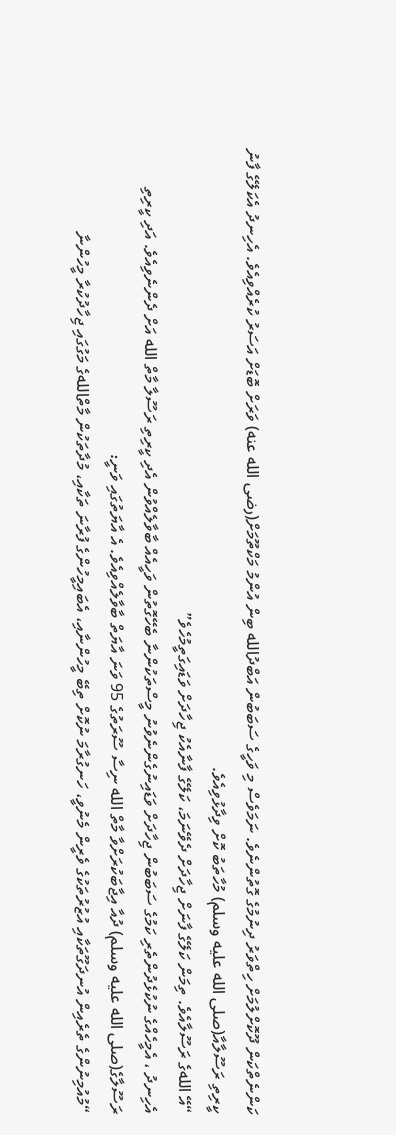ކަންނެތްކަން ދޫކޮށްލުމަށް ހިތްވަރު ދިނުމުގެ ގޮތުންނެވެ. ނަމަވެސް މި ވަހީގެ ސަބަބުން އަބްދުالله ބިން އުންމު މަކްތޫމަށް(رضى الله عنه) ވަރަށް ބޮޑަށް އަސަރު ކުރެއްވިއެވެ. އެހިނދު އެކަލޭގެ ފާނު ކީރިތި ރަސޫލާއާ(صلى الله عليه وسلم) މުހާތަބު ކޮށް ވިދާޅުވިއެވެ.
“އޭ اللهގެ ރަސޫލާއެވެ. ތިމަން ކަލޭގެ ފާނަށް ޖިހާދަށް ދެވޭނަމަ، ކަލޭގެ ފާނާއެކު ޖިހާދަށް ވަޑައިގަތީމުހެވެ”
އެހިނދު ، އެމީހެއްގެ ނުކުޅެދުންތެރި ކަމުގެ ސަބަބުން ޖިހާދަށް ވަޑައިނުގެންނެވުނު މީސްތަކުންނާ ބެހޭގޮތުން ވަހީއެއް ބާވާލެއްވުން އެދި ކީރިތި ރަސޫލާ މާތް الله އަށް ދެންނެވިއެވެ. އަދި ކީރިތި ރަސޫލާގެ(صلى الله عليه وسلم) ދުއާ އިޖާބަކުރަށްވާ މާތް الله ނިސާ ސޫރަތުގެ 95 ވަނަ އާޔަތް ބާވާލެއްވިއެވެ. އެ އާޔަތުގައި ވަނީ:
“މުއުމިނުންގެ ތެރެއިން އުނދަގޫތަކާއި އުޒުރުތަކުގެ ވެރީން މެނުވީ، ހަނގުރާމަ ނުކޮށް ތިބޭ މީހުންނާއި، އެބައިމީހުންގެ ފުރާނަ ތަކާއި، މުދާތަކުން މާތްاللهގެ މަގުގައި ޖިހާދުކުރާ މީހުންނާ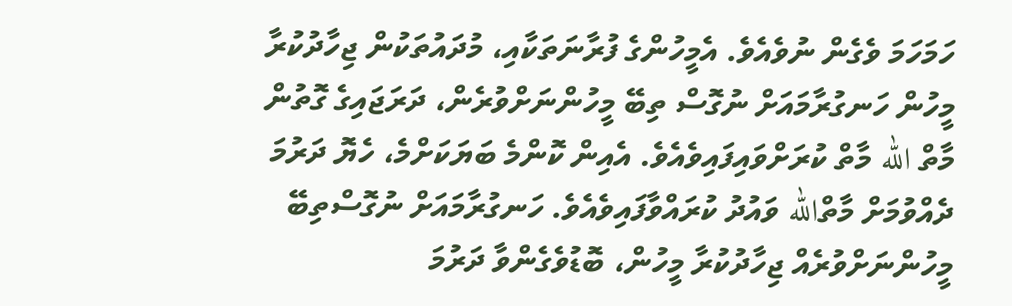ހަމަހަމަ ވެގެން ނުވެއެވެ. އެމީހުންގެ ފުރާނަތަކާއި، މުދައުތަކުން ޖިހާދުކުރާ މީހުން ހަނގުރާމައަށް ނުގޮސް ތިބޭ މީހުންނަށްވުރެން، ދަރަޖައިގެ ގޮތުން މާތް الله މާތް ކުރަށްވައިފައިވެއެވެ. އެއިން ކޮންމެ ބަޔަކަށްމެ، ހެޔޮ ދަރުމަ ދެއްވުމަށް މާތްالله ވައުދު ކުރައްވާފައިވެއެވެ. ހަނގުރާމައަށް ނުގޮސްތިބޭ މީހުންނަށްވުރެއް ޖިހާދުކުރާ މީހުން، ބޮޑުވެގެންވާ ދަރުމަ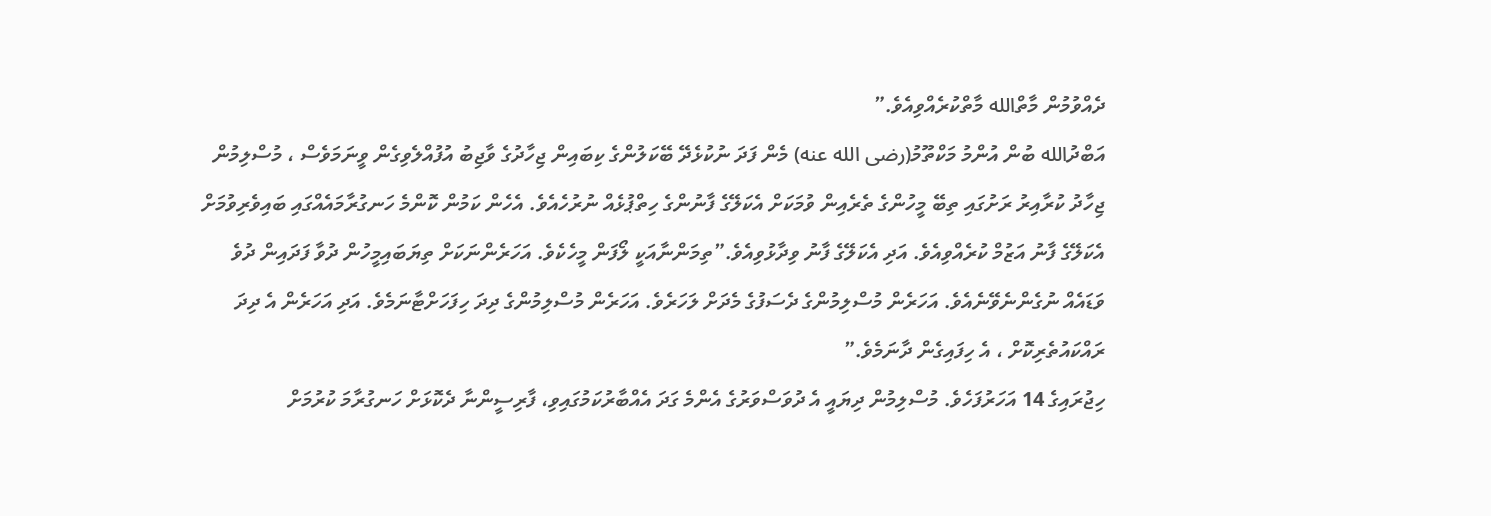ދެއްވުމުން މާތްالله މާތްކުރެއްވިއެވެ.”
އަބްދުالله ބުން އުންމު މަކްތޫމު(رضى الله عنه) މެން ފަދަ ނުކުޅެދޭ ބޭކަލުންގެ ކިބައިން ޖިހާދުގެ ވާޖިބު އުފުއްލެވިގެން ވީނަމަވެސް ، މުސްލިމުން ޖިހާދު ކުރާއިރު ރަށުގައި ތިބޭ މީހުންގެ ތެރެއިން ވުމަކަށް އެކަލޭގެ ފާނުންގެ ހިތްޕުޅެއް ނުރުހެއެވެ. އެހެން ކަމުން ކޮންމެ ހަނގުރާމައެއްގައި ބައިވެރިވުމަށް އެކަލޭގެ ފާނު އަޒުމް ކުރެއްވިއެވެ. އަދި އެކަލޭގެ ފާނު ވިދާޅުވިއެވެ.”ތިމަންނާއަކީ ލޯފަން މީހެކެވެ. އަހަރެންނަކަށް ތިޔަބައިމީހުން ދުވާ ފަދައިން ދުވެ ވަޑައެއް ނުގެންނެވޭނެއެވެ. އަހަރެން މުސްލިމުންގެ ދެސަފުގެ މެދަށް ލަހަރެވެ. އަހަރެން މުސްލިމުންގެ ދިދަ ހިފަހަށްޓާނަމެވެ. އަދި އަހަރެން އެ ދިދަ ރައްކައުތެރިކޮށް ، އެ ހިފައިގެން ދާނަމެވެ.”
ހިޖުރައިގެ 14 އަހަރުފަހެވެ. މުސްލިމުން ދިޔައީ އެ ދުވަސްވަރުގެ އެންމެ ގަދަ އެއްބާރުކަމުގައިވި، ފާރިސީންނާ ދެކޮޅަށް ހަނގުރާމަ ކުރުމަށް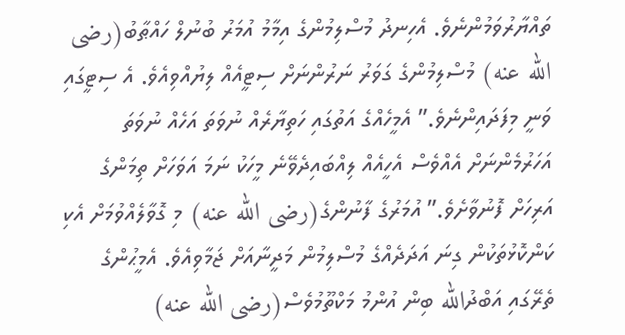ތައްޔާރުވަމުންނެވެ. އެހިނދު މުސްލިމުންގެ އިމާމު އުމަރު ބުނުލް ހައްޠާބު(رضى الله عنه) މުސްލިމުންގެ ގަވަރު ނަރުންނަށް ސިޓީއެއް ލިޔުއްވިއެވެ. އެ ސިޓީގައި ވަނީ މިފަދައިންނެވެ.” އެމީހެއްގެ އަތުގައި ހަތިޔާރެއް ނުވަތަ އަހެއް ނުވަތަ އަހަރުމެންނަށް އެއްވެސް އެހީއެއް ލިއްބައިދެވޭނެ މީހަކު ނަމަ އަވަހަށް ތިމަންގެ އަރިހަށް ފޮނުވާށެވެ.” އުމަރުގެ ފާނުންގެ(رضى الله عنه) މި ގޮވާލެއްވުމަށް އެކި ކަންކޮޅުތަކުން ގިނަ އަދަދެއްގެ މުސްލިމުން މަދީނާއަށް ޖަމާވިއެވެ. އެމީޙުންގެ ތެރޭގައި އަބްދުالله ބިން އުންމު މަކްތޫމުވެސް(رضى الله عنه)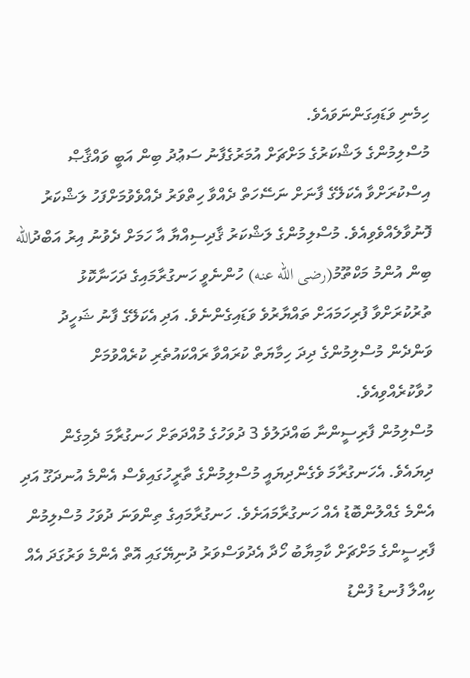ހިމެނި ވަޑައިގަންނަވައެވެ.
މުސްލިމުންގެ ލަޝްކަރުގެ މަށްޗަށް އުމަރުގެފާނު ސަޢުދު ބިން އަބީ ވައްޤާޞް އިސްކުރަށްވާ އެކަލޭގެ ފާނަށް ނަސޭހަތް ދެއްވާ ހިތްވަރު ދެއްވެވުމަށްފަހު ލަޝްކަރު ފޮނުވާލެއްވެވިއެވެ. މުސްލިމުންގެ ލަޝްކަރު ޤާދިސިއްޔާ އާ ހަމަށް ދެވުނު އިރު އަބްދުالله ބިން އުންމު މަކްތޫމު(رضى الله عنه) ހުންނެވީ ހަނގުރާމައިގެ ދަހަނާކޮޅު ތުރުކުރަށްވާ ފުރިހަމައަށް ތައްޔާރުވެ ވަޑައިގެންނެވެ. އަދި އެކަލޭގެ ފާނު ޝަހީދު ވަންދެން މުސްލިމުންގެ ދިދަ ހިމާޔަތް ކުރައްވާ ރައްކައުތެރި ކުރެއްވުމަށް ހުވާކުރެއްވިއެވެ.
މުސްލިމުން ފާރިސީންނާ ބައްދަލުވެ 3 ދުވަހުގެ މުއްދަތަށް ހަނގުރާމަ ދެމިގެން ދިޔައެވެ. އެހަނގުރާމަ ވެގެންދިޔައީ މުސްލިމުންގެ ތާރީހުގައިވެސް އެންމެ އުނދަގޫ އަދި އެންމެ ގެއްލުންބޮޑު އެއް ހަނގުރާމައަށެވެ. ހަނގުރާމައިގެ ތިންވަނަ ދުވަހު މުސްލިމުން ފާރިސީންގެ މަށްޗަށް ކާމިޔާބު ހޯދާ އެދުވަސްވަރު ދުނިޔޭގައި އޮތް އެންމެ ވަރުގަދަ އެއް ކިއްލާ ފުނޑު ފުންޑު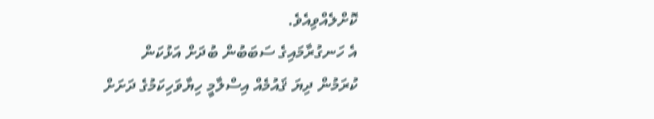ކޮށްލެއްވިއެވެ.
އެ ހަނގުރާމައިގެ ސަބަބުން ބުދަށް އަޅުކަން
ކުރަމުން ދިޔަ ޤައުމެއް އިސްލާމީ ހިޔާވަހިކަމުގެ ދަށަށް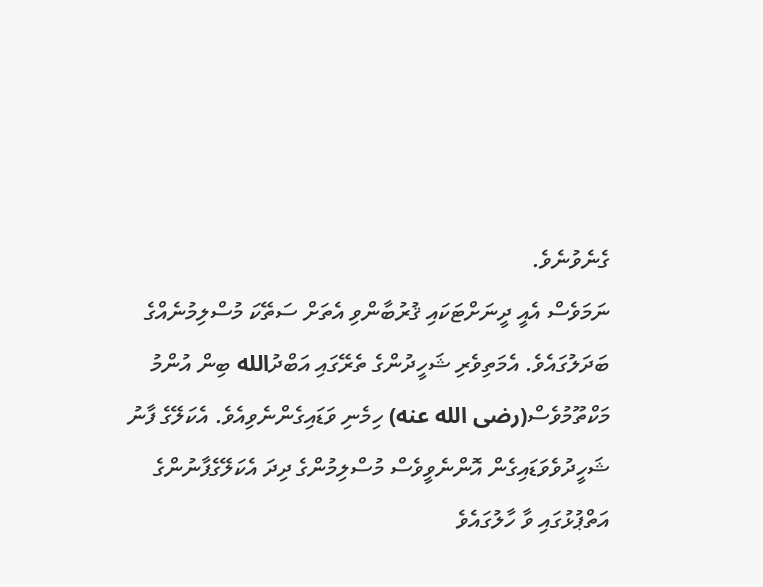ގެނެވުނެވެ.
ނަމަވެސް އެއީ ދީނަށްޓަކައި ޤުރުބާންވި އެތަށް ސަތޭކަ މުސްލިމުނެއްގެ
ބަދަލުގައެވެ. އެމަތިވެރި ޝަހީދުންގެ ތެރޭގައި އަބްދުالله ބިން އުންމު
މަކްތޫމުވެސް(رضى الله عنه) ހިމެނި ވަޑައިގެންނެވިއެވެ. އެކަލޭގެ ފާނު
ޝަހީދުވެވަޑައިގެން އޮންނެވީވެސް މުސްލިމުންގެ ދިދަ އެކަލޭގެފާނުންގެ
އަތްޕުޅުގައި ވާ ހާލުގައެވެ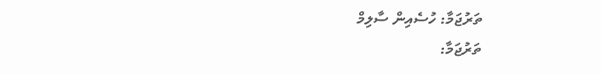ތަރުޖަމާ: ހުސެއިން ސާލިމް
ތަރުޖަމާ: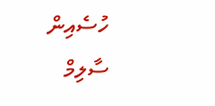ހުސެއިން ސާލިމް